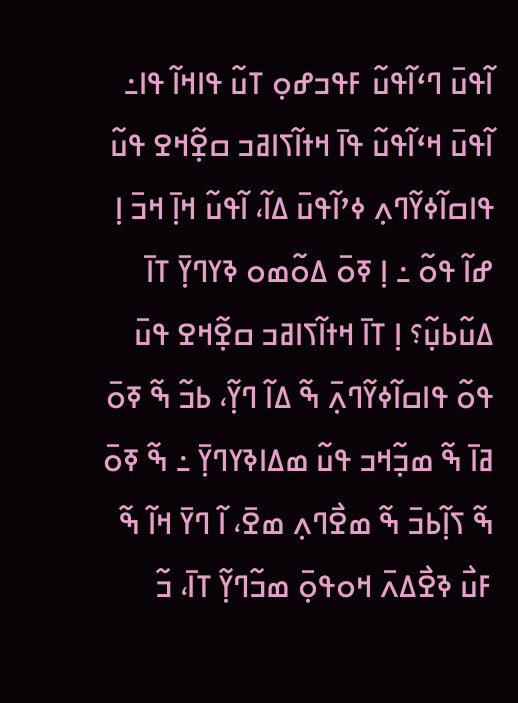ߊ߬ߟߎ߫ ߣߵߊ߬ߟߎ߬ ߓߟߏߝߋ߲ ߠߎ߬ ߟߊߞߊ߬ ߟߊ߸ ߊ߬ߟߎ߫ ߞߵߊ߬ߟߎ߬ ߟߊ߫ ߞߙߊ߬ߖߊߥߏ ߛߐ߲߬ߞߐ ߟߎ߬ ߟߊߛߊ߬ߦߌ߬ߣߍ߲ ߦߴߊ߬ߟߎ߫ ߡߊ߬، ߊ߬ߟߎ߬ ߞߊ߲߫ ߞߏ߫ ߊ߲ ߝߊ߬ ߟߋ߬ ߸ ߊ߲ ߧߋ߫ ߡߋ߬ߘߋ ߢߌߣߌ߲߫ ߠߊ߫ ߡߎ߬ߕߎ߲߬؟ ߊ߲ ߠߊ߫ ߞߙߊ߬ߖߊߥߏ ߛߐ߲߬ߞߐ ߟߎ߫ ߟߋ߬ ߟߊߛߊ߬ߦߌ߬ߣߍ߲߫ ߒ߬ ߡߊ߬ ߣߌ߲߬، ߕߏ߬ ߒ߬ ߧߋ߫ ߥߊ߫ ߒ߬ ߘߏ߲߬ߞߏ ߟߎ߬ ߘߡߊߢߌߣߌ߲߫ ߸ ߒ߬ ߧߋ߫ ߒ߬ ߖߊ߲߬ߕߏ߫ ߒ߬ ߘߐ߯ߣߍ߲ ߘߐ߫، ߊ߬ ߣߌ߫ ߞߊ߬ ߒ߬ ߓߎ߯ ߢߐ߯ߡߍ߫ ߞߋߟߋ߲߫ ߘߏ߬ߣߌ߲߬ ߠߊ߫، ߏ߬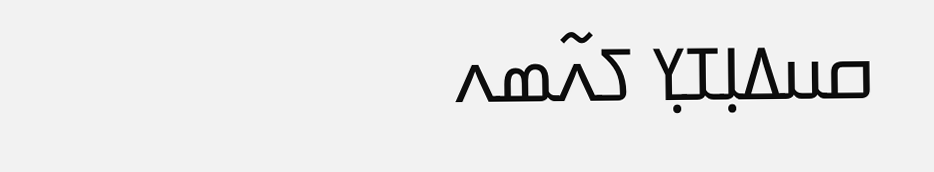ߛߎߡߊ߲ߠߌ߲ ߖߍ߬ߘߍ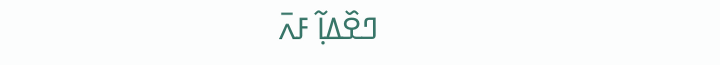ߣߐ߰ߡߊ߲߬ ߓߍ߫